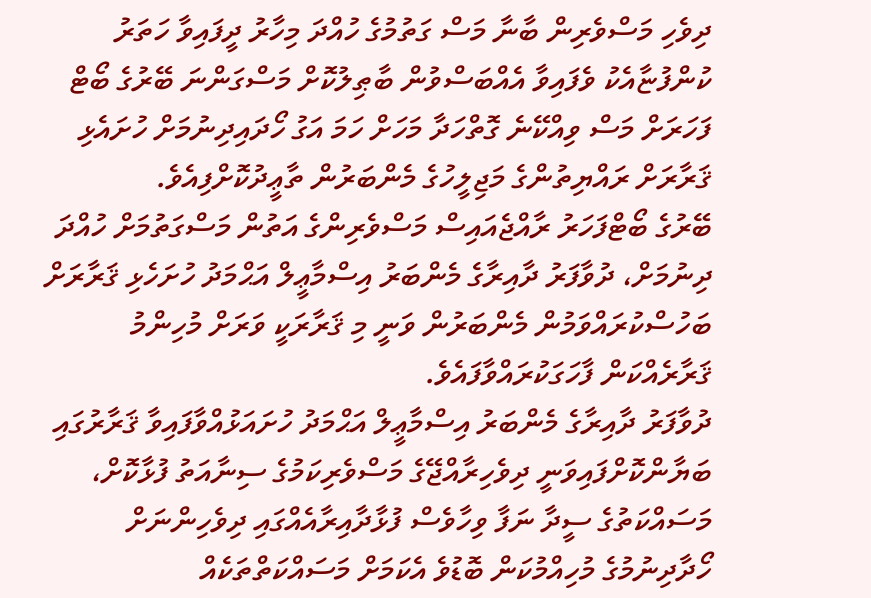ދިވެހި މަސްވެރިން ބާނާ މަސް ގަތުމުގެ ހުއްދަ މިހާރު ދީފައިވާ ހަތަރު ކުންފުޏާއެކު ވެފައިވާ އެއްބަސްވުން ބާޠިލުކޮށް މަސްގަންނަ ބޭރުގެ ބޯޓް ފަހަރަށް މަސް ވިއްކޭނެ ގޮތްހަދާ މަހަށް ހަމަ އަގު ހޯދައިދިނުމަށް ހުށައެޅި ޤަރާރަށް ރައްޔިތުންގެ މަޖިލީހުގެ މެންބަރުން ތާޢީދުކޮށްފިއެވެ.
ބޭރުގެ ބޯޓްފަހަރު ރާއްޖެއައިސް މަސްވެރިންގެ އަތުން މަސްގަތުމަށް ހުއްދަ ދިނުމަށް، ދުވާފަރު ދާއިރާގެ މެންބަރު އިސްމާޢީލް އަޙްމަދު ހުށަހެޅި ޤަރާރަށް ބަހުސްކުރައްވަމުން މެންބަރުން ވަނީ މި ޤަރާރަކީ ވަރަށް މުހިންމު ޤަރާރެއްކަން ފާހަގަކުރައްވާފައެވެ.
ދުވާފަރު ދާއިރާގެ މެންބަރު އިސްމާޢީލް އަޙްމަދު ހުށައަޅުއްވާފައިވާ ޤަރާރުގައި ބަޔާންކޮށްފައިވަނީ ދިވެހިރާއްޖޭގެ މަސްވެރިކަމުގެ ސިނާއަތު ފުޅާކޮށް، މަސައްކަތުގެ ސީދާ ނަފާ ވިހާވެސް ފުޅާދާއިރާއެއްގައި ދިވެހިންނަށް ހޯދާދިނުމުގެ މުހިއްމުކަން ބޮޑުވެ އެކަމަށް މަސައްކަތްތަކެއް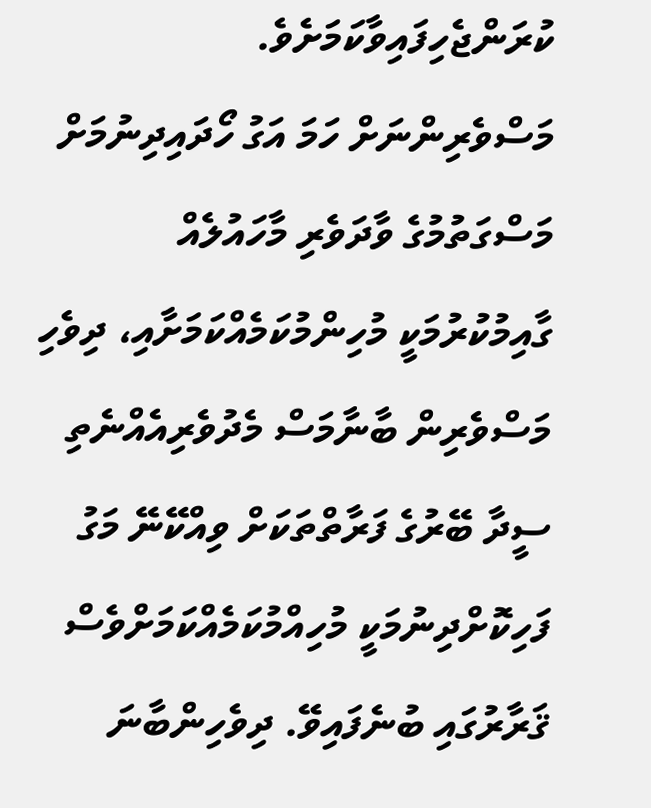ކުރަންޖެހިފައިވާކަމަށެވެ.
މަސްވެރިންނަށް ހަމަ އަގު ހޯދައިދިނުމަށް މަސްގަތުމުގެ ވާދަވެރި މާހައުލެއް ގާއިމުކުރުމަކީ މުހިންމުކަމެއްކަމަށާއި، ދިވެހި މަސްވެރިން ބާނާމަސް މެދުވެރިއެއްނެތި ސީދާ ބޭރުގެ ފަރާތްތަކަށް ވިއްކޭނޭ މަގު ފަހިކޮށްދިނުމަކީ މުހިއްމުކަމެއްކަމަށްވެސް ޤަރާރުގައި ބުނެފައިވޭ. ދިވެހިންބާނަ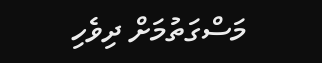މަސްގަތުމަށް ދިވެހި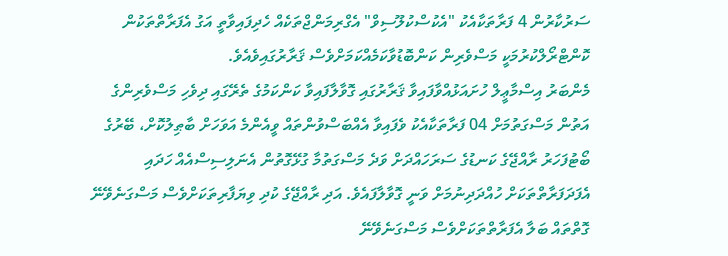ސަރުކާރުން 4 ފަރާތަކާއެކު "އެކުސްކުލޫސިވް" އެގްރިމަންޖްތަކެއް ހެދިފައިވާތީ އަގު އެފަރާތްތަކުން ކޮންޓްރޯލްކުރުމަކީ މަސްވެރިން ކަންބޮޑުވާކަމެއްކަމަށްވެސް ޤަރާރުގައިވެއެވެ.
މެންބަރު އިސްމާޢީލް ހުށައަޅުއްވާފައިވާ ޤަރާރުގައި ގޮވާލާފައިވާ ކަންކަމުގެ ތެރޭގައި ދިވެހި މަސްވެރިންގެ އަތުން މަސްގަތުމަށް 04 ފަރާތަކާއެކު ވެފައިވާ އެއްބަސްވުންތައް ވީއެންމެ އަވަހަށް ބާޠިލުކޮށް، ބޭރުގެ ބޯޓުފަހަރު ރާއްޖޭގެ ކަނޑުގެ ސަރަހައްދަށް ވަދެ މަސްގަތުމާ ގުޅޭގޮތުން އެނަލިސިސްއެއް ހަދައި
އެފަދަފަރާތްތަކަށް ހުއްދަދިނުމަށް ވަނީ ގޮވާލާފައެވެ. އަދި ރާއްޖޭގެ ކުދި ވިޔަފާރިތަކަށްވެސް މަސްގަނެވޭނޭ ގޮތްތައް ބަލާ އެފަރާތްތަކަށްވެސް މަސްގަނެވޭނޭ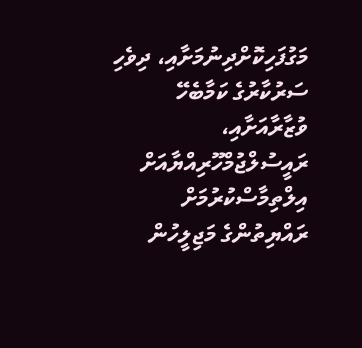މަގުފަހިކޮށްދިނުމަށާއި، ދިވެހި ސަރުކާރުގެ ކަމާބެހޭ ވުޒާރާއަށާއި، ރައީސުލްޖުމްހޫރިއްޔާއަށް އިލްތިމާސްކުރުމަށް ރައްޔިތުންގެ މަޖިލީހުން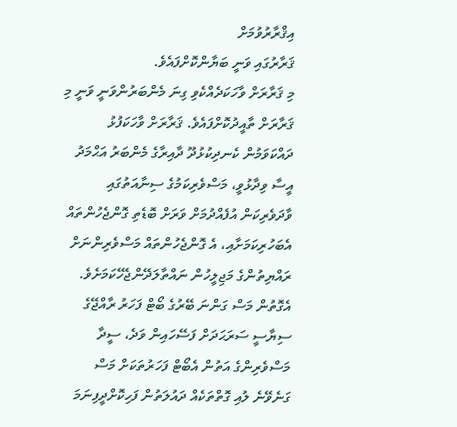އިޤްރާރުވުމަށް
ޤަރާރުގައި ވަނީ ބަޔާންކޮށްފައެވެ.
މި ޤަރާރަށް ވާހަކަދެއްކެވި ގިނަ މެންބަރުންވަނީ ވަނީ މި ޤަރާރަށް ތާއީދުކޮށްފައެވެ. ޤަރާރަށް ވާހަކަފުޅު ދައްކަވަމުން ކެނދިކުޅުދޫ ދާއިރާގެ މެންބަރު އަޙްމަދު އީސާ ވިދާޅުވީ، މަސްވެރިކަމުގެ ސިނާއަތުގައި ވާދަވެރިކަން އުފެއްދުމަށް ވަރަށް ބޮޑެތި ގޮންޖެހުންތައް އެބަހުރިކަމަށާއި، އެ ގޮންޖެހުންތައް މަސްވެރިންނަށް ރައްޔިތުންގެ މަޖިލީހުން ނައްތާލަދޭންޖެހޭކަމަށެވެ. އެގޮތުން މަސް ގަންނަ ބޭރުގެ ބޯޓް ފަހަރު ރާއްޖޭގެ ސިޔާސީ ސަރަޙަދަށް ފަސޭހައިން ވަދެ، ސީދާ މަސްވެރިންގެ އަތުން އެބޯޓް ފަހަރުތަކަށް މަސް ގަނެވޭނެ ލުއި ގޮތްތަކެއް ދައުލަތުން ފަހިކޮށްދީފިނަމަ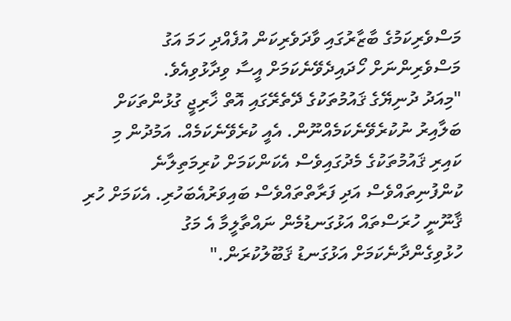މަސްވެރިކަމުގެ ބާޒާރުގައި ވާދަވެރިކަން އުފެއްދި ހަމަ އަގު މަސްވެރިންނަށް ހޯދައިދެވޭނެކަމަށް އީސާ ވިދާޅުވިއެވެ.
"މިއަދު ދުނިޔޭގެ ޤައުމުތަކުގެ ދޭތެރޭގައި އޮތް ޚާރިޖީ ގުޅުންތަކަށް ބަލާއިރު ނުކުރެވޭނެކަމެއްނޫން. އެއީ ކުރެވޭނެކަމެއް. އަމުދުން މި ކައިރި ޤައުމުތަކުގެ މެދުގައިވެސް އެކަންކަމަށް ކުރިމަތިލާނެ ކުންފުނިތައްވެސް އަދި ފަރާތްތައްވެސް ބައިވަރުއެބަހުރި. އެކަމަށް ހުރި ޤާނޫނީ ހުރަސްތައް އަޅުގަނޑުމެން ނައްތާލީމާ އެ މަގު ހުޅުވިގެންދާނެކަމަށް އަޅުގަނޑު ޤަބޫލުކުރަން."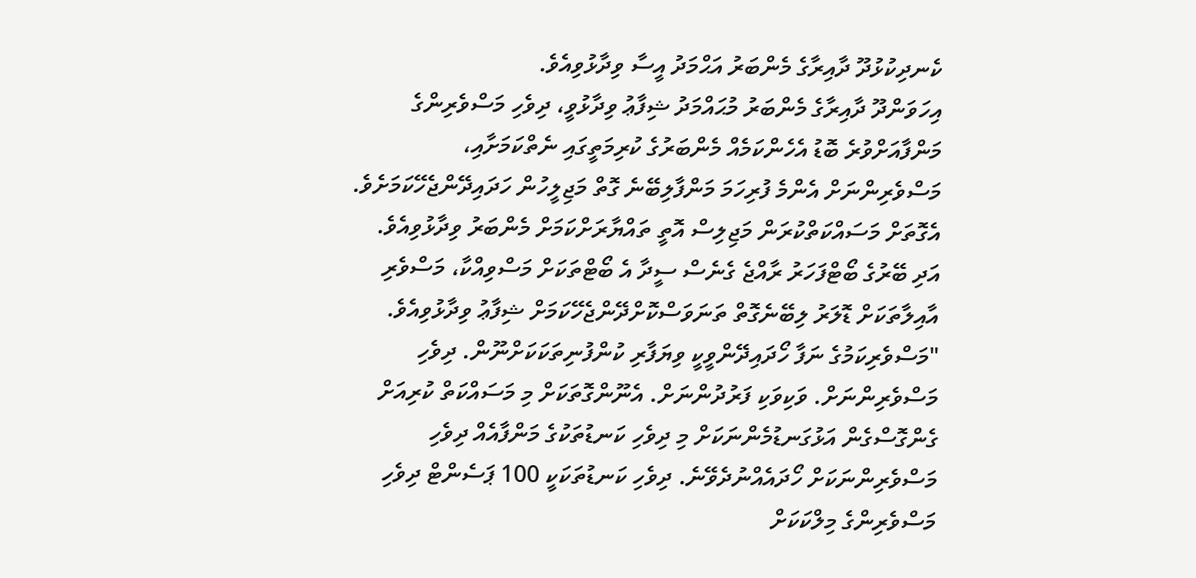ކެނދިކުޅުދޫ ދާއިރާގެ މެންބަރު އަޙްމަދު އީސާ ވިދާޅުވިއެވެ.
އިހަވަންދޫ ދާއިރާގެ މެންބަރު މުޙައްމަދު ޝިފާޢު ވިދާޅުވީ، ދިވެހި މަސްވެރިންގެ މަންފާއަށްވުރެ ބޮޑު އެހެންކަމެއް މެންބަރުގެ ކުރިމަތީގައި ނެތްކަމަށާއި، މަސްވެރިންނަށް އެންމެ ފުރިހަމަ މަންފާލިބޭނެ ގޮތް މަޖިލީހުން ހަދައިދޭންޖެހޭކަމަށެވެ. އެގޮތަށް މަސައްކަތްކުރަން މަޖިލިސް އޮތީ ތައްޔާރަށްކަމަށް މެންބަރު ވިދާޅުވިއެވެ. އަދި ބޭރުގެ ބޯޓްފަހަރު ރާއްޖެ ގެނެސް ސީދާ އެ ބޯޓްތަކަށް މަސްވިއްކާ، މަސްވެރި އާއިލާތަކަށް ޑޮލަރު ލިބޭނެގޮތް ތަނަވަސްކޮށްދޭންޖެހޭކަމަށް ޝިފާޢު ވިދާޅުވިއެވެ.
"މަސްވެރިކަމުގެ ނަފާ ހޯދައިދޭންވީކީ ވިޔަފާރި ކުންފުނިތަކަކަށްނޫން. ދިވެހި މަސްވެރިންނަށް. ވަކިވަކި ފަރުދުންނަށް. އެނޫންގޮތަކަށް މި މަސައްކަތް ކުރިއަށް ގެންގޮސްގެން އަޅުގަނޑުމެންނަކަށް މި ދިވެހި ކަނޑުތަކުގެ މަންފާއެއް ދިވެހި މަސްވެރިންނަކަށް ހޯދައެއްނުދެވޭނެ. ދިވެހި ކަނޑުތަކަކީ 100 ޕަސެންޓް ދިވެހި މަސްވެރިންގެ މިލްކަކަށް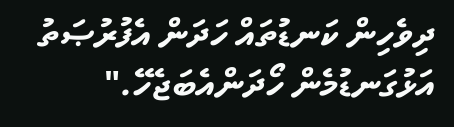ދިވެހިން ކަނޑުތައް ހަދަން އެފުރުޞަތު އަޅުގަނޑުމެން ހޯދަންއެބަޖެހޭ."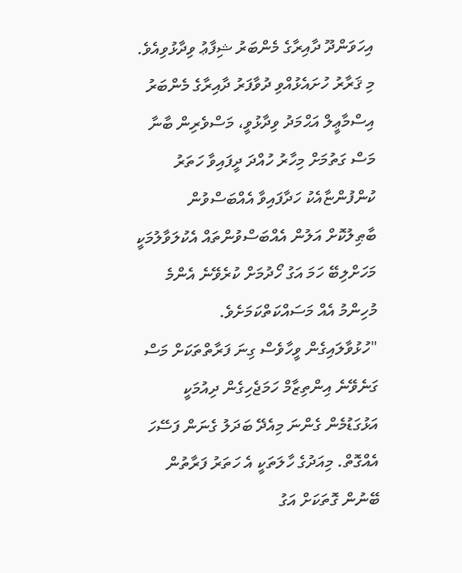އިހަވަންދޫ ދާއިރާގެ މެންބަރު ޝިފާޢު ވިދާޅުވިއެވެ.
މި ޤަރާރު ހުށައެޅުއްވި ދުވާފަރު ދާއިރާގެ މެންބަރު އިސްމާޢީލް އަޙްމަދު ވިދާޅުވީ، މަސްވެރިން ބާނާ މަސް ގަތުމަށް މިހާރު ހުއްދަ ދީފައިވާ ހަތަރު ކުންފުންޏާއެކު ހަދާފައިވާ އެއްބަސްވުން ބާޠިލުކޮށް އަލުން އެއްބަސްވުންތައް އެކުލަވާލުމަކީ މަހަށްލިބޭ ހަމަ އަގު ހޯދުމަށް ކުރެވޭނެ އެންމެ މުހިންމު އެއް މަސައްކަތްކަމަށެވެ.
"ހުޅުވާލައިގެން ވީހާވެސް ގިނަ ފަރާތްތަކަށް މަސް ގަނެވޭނެ އިންތިޒާމް ހަމަޖެހިގެން ދިއުމަކީ އަޅުގަޑުމެން ގެންނަ މިއެދޭ ބަދަލު ގެނަން ފަސޭހަ އެއްގޮތް. މިއަދުގެ ހާލަތަކީ އެ ހަތަރު ފަރާތުން ބޭނުން ގޮތަކަށް އަގު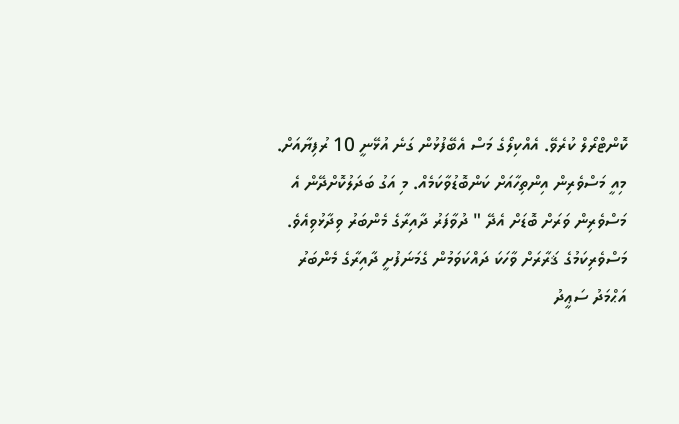ކޮންޓްރޯލް ކުރެވޭ. އެއްކިލޯގެ މަސް އެބޭފުޅުން ގަނެ އުޅޭނީ 10 ރުފިޔާއަށް. މިއީ މަސްވެރިން އިންތިހާއަށް ކަންބޮޑުވާކަމެއް. މި އަގު ބަދަލުކޮށްދޭން އެ މަސްވެރިން ވަރަށް ބޮޑަށް އެދޭ " ދުވާފަރު ދާއިރާގެ މެންބަރު ވިދާޅުވިއެވެ.
މަސްވެރިކަމުގެ ޤަރާރަށް ވާހަކަ ދައްކަވަމުން ގެމަނަފުށީ ދާއިރާގެ މެންބަރު އަޙްމަދު ސަޢީދު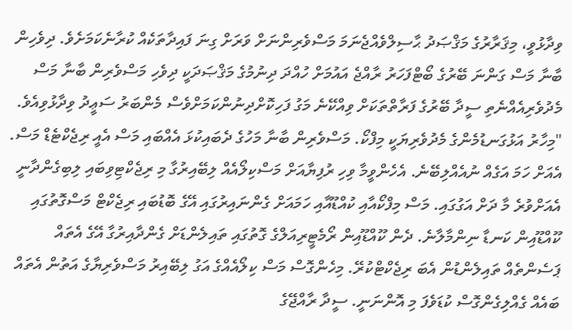ވިދާޅުވީ، މިޤަރާރުގެ މަޤްޞަދު ޙާސިލްވެއްޖެނަމަ މަސްވެރިންނަށް ވަރަށް ގިނަ ފައިދާތަކެއް ކުރާނެކަމަށެވެ. ދިވެހިން ބާނާ މަސް ގަންނަ ބޭރުގެ ބޯޓްފަހަރު ރާއްޖެ އައުމަށް ހުއްދަ ދިނުމުގެ މަޤްޞަދަކީ ދިވެހި މަސްވެރިން ބާނާ މަސް މެދުވެރިއެއްނެތި ސީދާ ބޭރުގެ ފަރާތްތަކަށް ވިއްކޭނެ މަގު ފަހިކޮށްދިނުންކަމަށްވެސް މެންބަރު ސަޢީދު ވިދާޅުވިއެވެ.
"މިހާރު އަޅުގަނޑުމެންގެ މެދުވެރިޔަކީ މިފްކޯ. މަސްވެރިން ބާނާ މަހުގެ ދެބައިކުޅަ އެއްބައި މަސް އެއީ ރިޖެކްޓެޑް މަސް. އެއަށް ހަމަ އަގެއް ނުއެއްލިބޭނެ. އެހެންވީމާ ވިހި ރުފިޔާއަށް މަސްކިލޯއެއް ލިބޭއިރުގާ މި ރިޖެކްޓިވިބައި ލިބިގެންދާނީ އެއަށްވުރެ މާ ދަށް އަގުގައި. މަސް މިފްކޯއާއި ކުއްޑޫއާއި ހަމައަށް ގެންނައިރުގައި އޭގެ ބޮޑުބައި ރިޖެކްޓް މަސްގޮތުގައި ކޫއްޑޫއިން ކަނޑާ ނިންމާލާނެ. ދެން ކޫއްޑޫއިން ރޯމެޓީރިއަލްގެ ގޮތުގައި ތައިލެންޑަށް ގެންދާއިރުގާ އޭގެ އެތައް ޕަސެންތެއް ތައިލެންޑުން އެބަ ރިޖެކްޓްކުރޭ. މިހެންގޮސް މަސް ކިލޯއެއްގެ އަގު ލިބޭއިރު މަސްވެރިޔާގެ އަތުން އެތައް ބައެއް ގެއްލިގެންގޮސް ކުޑަވެފަ މި އޮންނަނީ. ސީދާ ރާއްޖޭގެ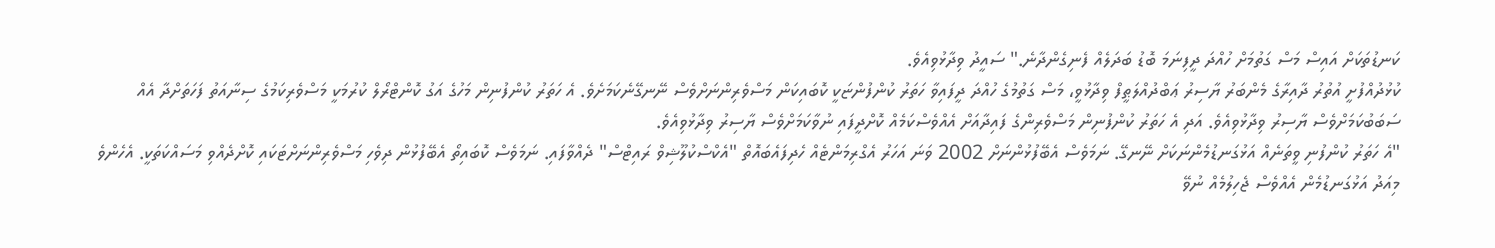ކަނޑުތަކަށް އައިސް މަސް ގަތުމަށް ހުއްދަ ދީފިނަމަ ބޮޑު ބަދަލެއް ފެނިގެންދާނެ." ސައީދު ވިދާޅުވިއެވެ.
ކުޅުދުއްފުށީ އުތުރު ދާއިރާގެ މެންބަރު ޔާސިރު ޢަބްދުއްލަޠީފް ވިދާޅުވީ، މަސް ގަތުމުގެ ހުއްދަ ދީފައިވާ ހަތަރު ކުންފުންޏަކީ ކޮބައިކަން މަސްވެރިންނަށްވެސް ނޭނގޭނެކަމަށެވެ. އެ ހަތަރު ކުންފުނިން މަހުގެ އަގު ކޮންޓްރޯލް ކުރުމަކީ މަސްވެރިކަމުގެ ސިނާއަތު ފަހަތަށްދާ އެއް ސަބަބުކަމަށްވެސް ޔާސިރު ވިދާޅުވިއެވެ. އަދި އެ ހަތަރު ކުންފުނިން މަސްވެރިންގެ ފައިދާއަށް އެއްވެސްކަމެއް ކޮށްދީފައި ނުވާކަމަށްވެސް ޔާސިރު ވިދާޅުވިއެވެ.
"އެ ހަތަރު ކުންފުނި ވީތަނެއް އަޅުގަނޑުމެންނަކަށް ނޭނގޭ. ނަމަވެސް އެބޭފުޅުންނަށް 2002 ވަނަ އަހަރު އެގްރިމަންޓެއް ހެދިފައެބައޮތް "އެކްސްކުލޫޝިވް ރައިޓްސް" ދެއްވާފައި. ނަމަވެސް ކޮބައިތޯ އެބޭފުޅުން ދިވެހި މަސްވެރިންނަށްޓަކައި ކޮށްދެއްވި މަސައްކަތަކީ. އެހެންވެ މިއަދު އަޅުގަނޑުމެން އެއްވެސް ޖެހިލުމެއް ނުވޭ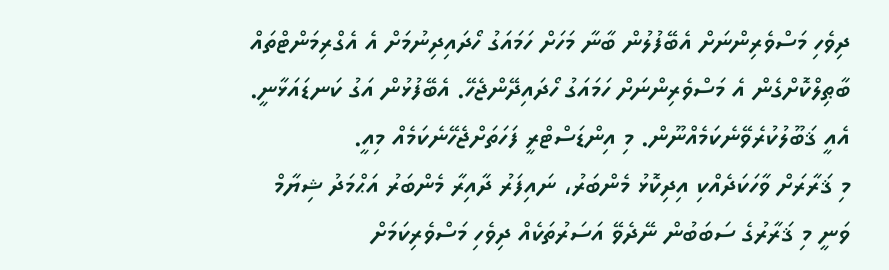ދިވެހި މަސްވެރިންނަށް އެބޭފުލުން ބާނާ މަހަށް ހަމައަގު ހޯދައިދިނުމަށް އެ އެގްރިމަންޓްތައް ބާޠިލްކޮށްގެން އެ މަސްވެރިންނަށް ހަމައަގު ހޯދައިދޭންޖެހޭ. އެބޭފުޅުން އަގު ކަނޑައަޅާނީ. އެއީ ޤަބޫލުކުރެވޭނެކަމެއްނޫން. މި އިންޑަސްޓްރީ ފަހަތަށްޖެހޭނެކަމެއް މިއީ.
މި ޤަރާރަށް ވާހަކަދެއްކި އިދިކޮޅު މެންބަރު، ނައިފަރު ދާއިރާ މެންބަރު އަޙްމަދު ޝިޔާމް ވަނީ މި ޤަރާރުގެ ސަބަބުން ނޭދެވޭ އަސަރުތަކެއް ދިވެހި މަސްވެރިކަމަށް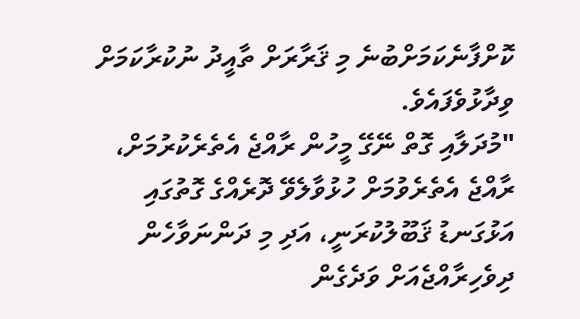ކޮށްފާނެކަމަށްބުނެ މި ޤަރާރަށް ތާއީދު ނުކުރާކަމަށް ވިދާޅުވެފައެވެ.
"މުދަލާއި ގޮތް ނޭގޭ މީހުން ރާއްޖެ އެތެރެކުރުމަށް، ރާއްޖެ އެތެރެވުމަށް ހުޅުވާލެވޭ ދޮރެއްގެ ގޮތުގައި އަޅުގަނޑު ޤަބޫލުކުރަނީ، އަދި މި ދަންނަވާހެން ދިވެހިރާއްޖެއަށް ވަދެގެން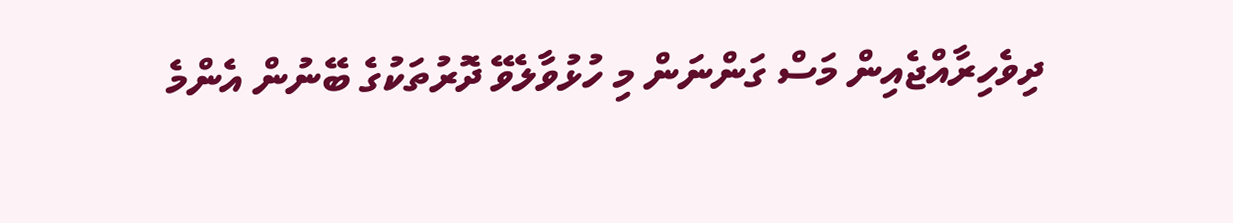ދިވެހިރާއްޖެއިން މަސް ގަންނަން މި ހުޅުވާލެވޭ ދޮރުތަކުގެ ބޭނުން އެންމެ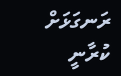ރަނގަޅަށް ކުރާނީ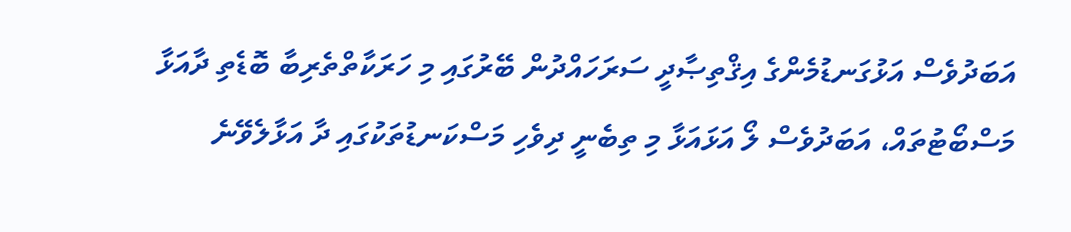އަބަދުވެސް އަޅުގަނޑުމެންގެ އިޤްތިޞާދީ ސަރަހައްދުން ބޭރުގައި މި ހަރަކާތްތެރިބާ ބޮޑެތި ދާއަޅާ މަސްބޯޓުތައް، އަބަދުވެސް ލޯ އަޅައަޅާ މި ތިބެނީ ދިވެހި މަސްކަނޑުތަކުގައި ދާ އަޅާލެވޭނެ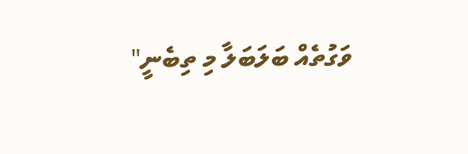ވަގުތެއް ބަލަބަލާ މި ތިބެނީ"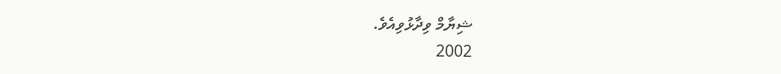ޝިޔާމް ވިދާޅުވިއެވެ.
2002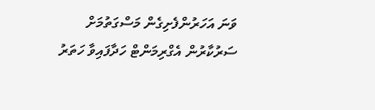ވަނަ އަހަރުންފެށިގެން މަސްގަތުމަށް ސަރުކާރުން އެގްރިމަންޓް ހަދާފައިވާ ހަތަރު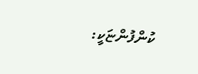ކުންފުންޏަކީ: